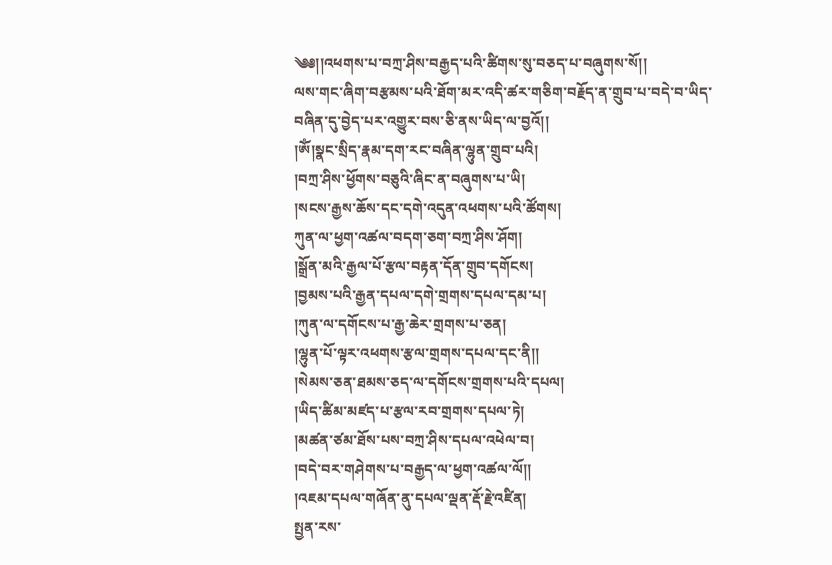༄༅།།འཕགས་པ་བཀྲ་ཤིས་བརྒྱད་པའི་ཚིགས་སུ་བཅད་པ་བཞུགས་སོ།།
ལས་གང་ཞིག་བརྩམས་པའི་ཐོག་མར་འདི་ཚར་གཅིག་བརྗོད་ན་གྲུབ་པ་བདེ་བ་ཡིད་བཞིན་དུ་བྱེད་པར་འགྱུར་བས་ཅི་ནས་ཡིད་ལ་བྱའོ།།
།ༀ།སྣང་སྲིད་རྣམ་དག་རང་བཞིན་ལྷུན་གྲུབ་པའི།
།བཀྲ་ཤིས་ཕྱོགས་བཅུའི་ཞིང་ན་བཞུགས་པ་ཡི།
།སངས་རྒྱས་ཆོས་དང་དགེ་འདུན་འཕགས་པའི་ཚོགས།
ཀུན་ལ་ཕྱག་འཚལ་བདག་ཅག་བཀྲ་ཤིས་ཤོག།
།སྒྲོན་མའི་རྒྱལ་པོ་རྩལ་བརྟན་དོན་གྲུབ་དགོངས།
།བྱམས་པའི་རྒྱན་དཔལ་དགེ་གྲགས་དཔལ་དམ་པ།
།ཀུན་ལ་དགོངས་པ་རྒྱ་ཆེར་གྲགས་པ་ཅན།
།ལྷུན་པོ་ལྟར་འཕགས་རྩལ་གྲགས་དཔལ་དང་ནི།།
།སེམས་ཅན་ཐམས་ཅད་ལ་དགོངས་གྲགས་པའི་དཔལ།
།ཡིད་ཚིམ་མཛད་པ་རྩལ་རབ་གྲགས་དཔལ་ཏེ།
།མཚན་ཙམ་ཐོས་པས་བཀྲ་ཤིས་དཔལ་འཕེལ་བ།
།བདེ་བར་གཤེགས་པ་བརྒྱད་ལ་ཕྱག་འཚལ་ལོ།།
།འཇམ་དཔལ་གཞོན་ནུ་དཔལ་ལྡན་རྡོ་རྗེ་འཛིན།
སྤྱན་རས་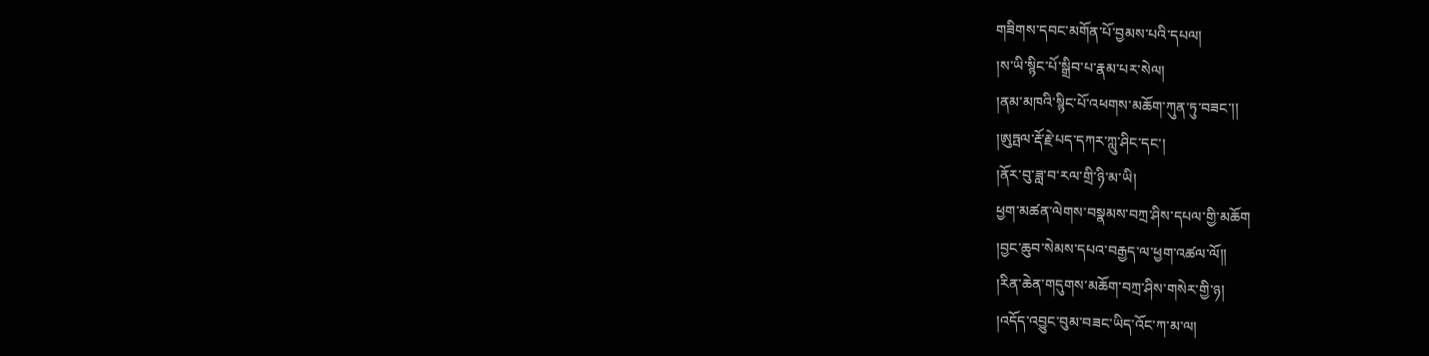གཟིགས་དབང་མགོན་པོ་བྱམས་པའི་དཔལ།
།ས་ཡི་སྙིང་པོ་སྒྲིབ་པ་རྣམ་པར་སེལ།
།ནམ་མཁའི་སྙིང་པོ་འཕགས་མཆོག་ཀུན་ཏུ་བཟང་།།
།ཨུཏྤལ་རྡོ་རྗེ་པད་དཀར་ཀླུ་ཤིང་དང་།
།ནོར་བུ་ཟླ་བ་རལ་གྲི་ཉི་མ་ཡི།
ཕྱག་མཚན་ལེགས་བསྣམས་བཀྲ་ཤིས་དཔལ་གྱི་མཆོག
།བྱང་ཆུབ་སེམས་དཔའ་བརྒྱད་ལ་ཕྱག་འཚལ་ལོ།།
།རིན་ཆེན་གདུགས་མཆོག་བཀྲ་ཤིས་གསེར་གྱི་ཉ།
།འདོད་འབྱུང་བུམ་བཟང་ཡིད་འོང་ཀ་མ་ལ།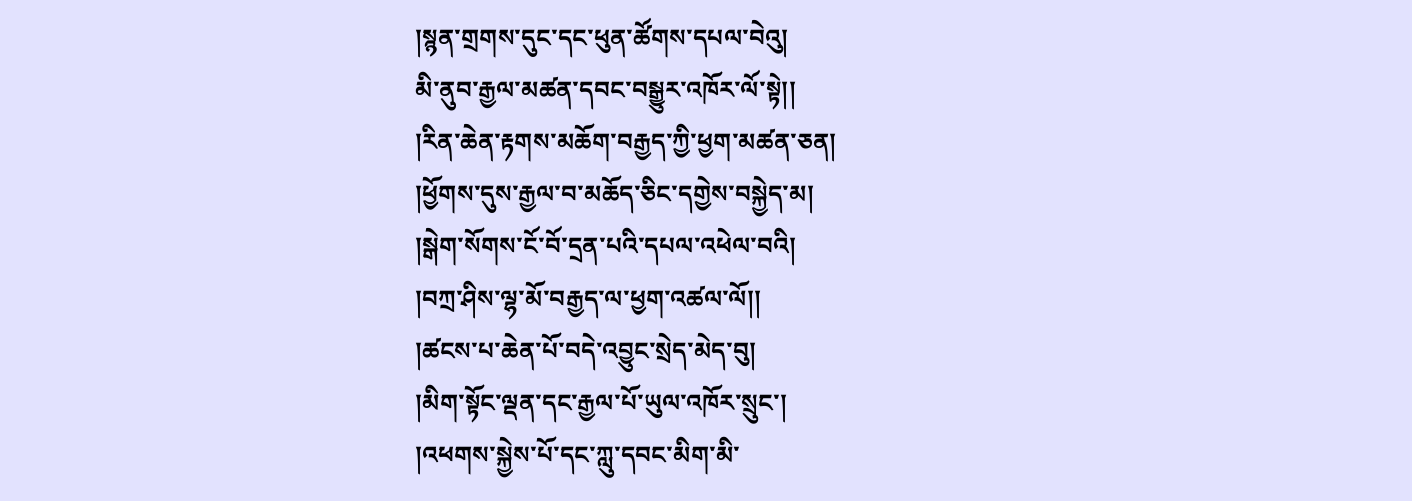།སྙན་གྲགས་དུང་དང་ཕུན་ཚོགས་དཔལ་བེའུ།
མི་ནུབ་རྒྱལ་མཚན་དབང་བསྒྱུར་འཁོར་ལོ་སྟེ།།
།རིན་ཆེན་རྟགས་མཆོག་བརྒྱད་ཀྱི་ཕྱག་མཚན་ཅན།
།ཕྱོགས་དུས་རྒྱལ་བ་མཆོད་ཅིང་དགྱེས་བསྐྱེད་མ།
།སྒེག་སོགས་ངོ་བོ་དྲན་པའི་དཔལ་འཕེལ་བའི།
།བཀྲ་ཤིས་ལྷ་མོ་བརྒྱད་ལ་ཕྱག་འཚལ་ལོ།།
།ཚངས་པ་ཆེན་པོ་བདེ་འབྱུང་སྲེད་མེད་བུ།
།མིག་སྟོང་ལྡན་དང་རྒྱལ་པོ་ཡུལ་འཁོར་སྲུང་།
།འཕགས་སྐྱེས་པོ་དང་ཀླུ་དབང་མིག་མི་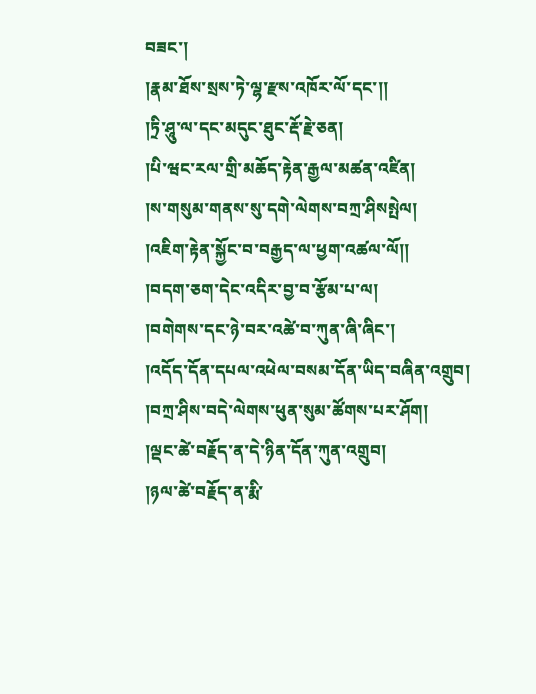བཟང་།
།རྣམ་ཐོས་སྲས་ཏེ་ལྷ་རྫས་འཁོར་ལོ་དང་།།
།ཏྲི་ཤཱུ་ལ་དང་མདུང་ཐུང་རྡོ་རྗེ་ཅན།
།པི་ཝང་རལ་གྲི་མཆོད་རྟེན་རྒྱལ་མཚན་འཛིན།
།ས་གསུམ་གནས་སུ་དགེ་ལེགས་བཀྲ་ཤིསསྤེལ།
།འཇིག་རྟེན་སྐྱོང་བ་བརྒྱད་ལ་ཕྱག་འཚལ་ལོ།།
།བདག་ཅག་དེང་འདིར་བྱ་བ་རྩོམ་པ་ལ།
།བགེགས་དང་ཉེ་བར་འཚེ་བ་ཀུན་ཞི་ཞིང་།
།འདོད་དོན་དཔལ་འཕེལ་བསམ་དོན་ཡིད་བཞིན་འགྲུབ།
།བཀྲ་ཤིས་བདེ་ལེགས་ཕུན་སུམ་ཚོགས་པར་ཤོག།
།ལྡང་ཚེ་བརྗོད་ན་དེ་ཉིན་དོན་ཀུན་འགྲུབ།
།ཉལ་ཚེ་བརྗོད་ན་རྨི་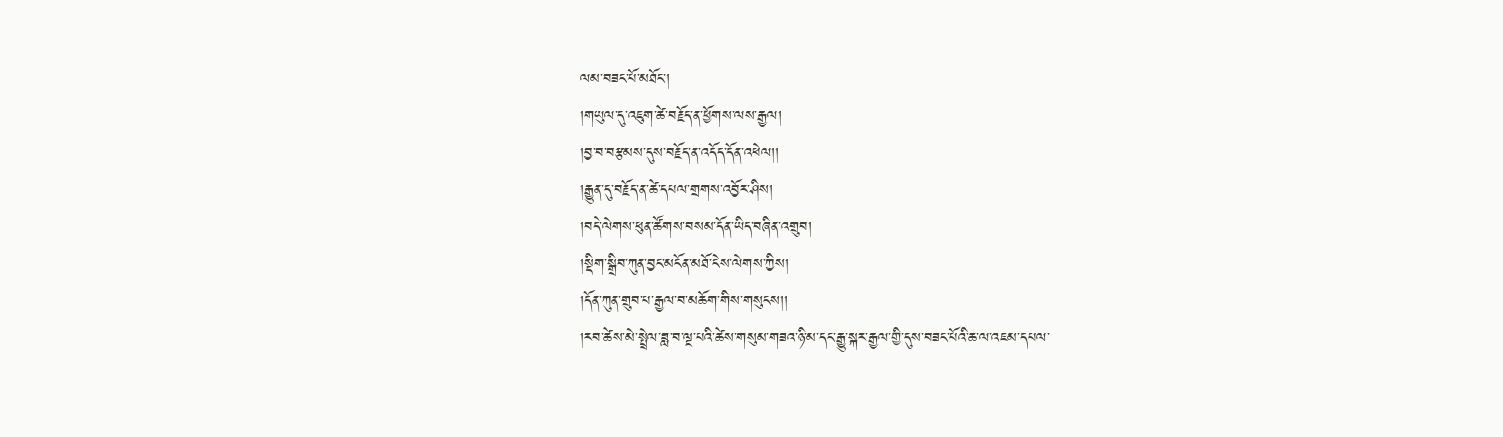ལམ་བཟང་པོ་མཐོང་།
།གཡུལ་དུ་འཇུག་ཚེ་བརྗོད་ན་ཕྱོགས་ལས་རྒྱལ།
།བྱ་བ་བརྩམས་དུས་བརྗོད་ན་འདོད་དོན་འཕེལ།།
།རྒྱུན་དུ་བརྗོད་ན་ཚེ་དཔལ་གྲགས་འབྱོར་ཤིས།
།བདེ་ལེགས་ཕུན་ཚོགས་བསམ་དོན་ཡིད་བཞིན་འགྲུབ།
།སྡིག་སྒྲིབ་ཀུན་བྱང་མངོན་མཐོ་ངེས་ལེགས་ཀྱིས།
།དོན་ཀུན་གྲུབ་པ་རྒྱལ་བ་མཆོག་གིས་གསུངས།།
།རབ་ཚེས་མེ་སྤྲེལ་ཟླ་བ་ལྔ་པའི་ཚེས་གསུམ་གཟའ་ཉི་མ་དང་རྒྱུ་སྐར་རྒྱལ་གྱི་དུས་བཟང་པོའི་ཆ་ལ་འཇམ་དཔལ་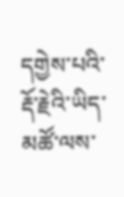དགྱེས་པའི་རྡོ་རྗེའི་ཡིད་མཚོ་ལས་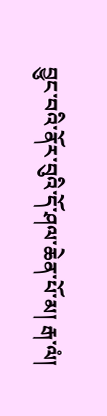བྱུང་བའི་ནོར་བུའི་དོ་ཤལ་ཆེན་པོ་མ། རྒ་ལཾ།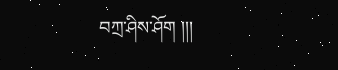བཀྲ་ཤིས་ཤོག །།།